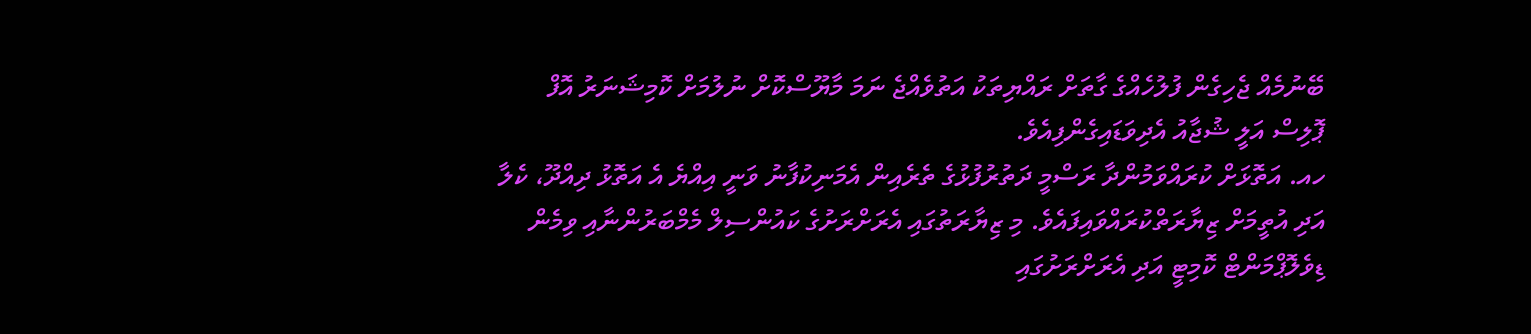ބޭނުމެއް ޖެހިގެން ފުލުހެއްގެ ގާތަށް ރައްޔިތަކު އަތުވެއްޖެ ނަމަ މާޔޫސްކޮށް ނުލުމަށް ކޮމިޝަނަރު އޮފް ޕޮލިސް އަލީ ޝުޖާއު އެދިވަޑައިގެންފިއެވެ.
ހއ. އަތޮޅަށް ކުރައްވަމުންދާ ރަސްމީ ދަތުރުފުޅުގެ ތެރެއިން އެމަނިކުފާނު ވަނީ އިއްޔެ އެ އަތޮޅު ދިއްދޫ، ކެލާ އަދި އުތީމަށް ޒިޔާރަތްކުރައްވައިފައެވެ. މި ޒިޔާރަތުގައި އެރަށްރަށުގެ ކައުންސިލް މެމްބަރުންނާއި ވިމެން ޑިވެލޮޕްމަންޓް ކޮމިޓީ އަދި އެރަށްރަށުގައި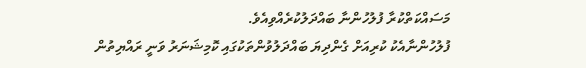މަސައްކަތްކުރާ ފުލުހުންނާ ބައްދަލުކުރެއްވިއެވެ.
ފުލުހުންނާއެކު ކުރިއަށް ގެންދިޔަ ބައްދަލުވުންތަކުގައި ކޮމިޝަނަރު ވަނީ ރައްޔިތުން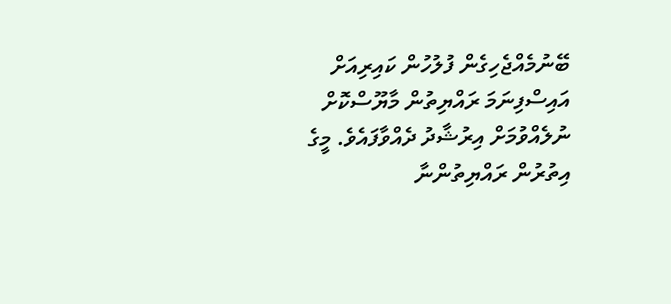ބޭނުމެއްޖެހިގެން ފުލުހުން ކައިރިއަށް އައިސްފިނަމަ ރައްޔިތުން މާޔޫސްކޮށް ނުލެއްވުމަށް އިރުޝާދު ދެއްވާފައެވެ. މީގެ އިތުރުން ރައްޔިތުންނާ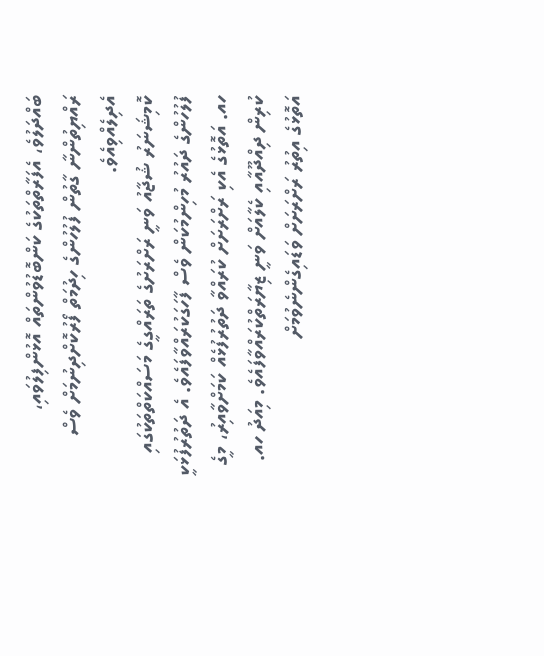ބައްދަލުވެ، އެފަރާތްތަކުގެ ކަންބޮޑުވުންތައް އޮޅުންފިލުވައި، ރައްޔިތުންނާ ގާތުން ފުލުހުންގެ ހިދުމަތް ފޯރުކޮށްދިނުމަށް ވެސް އެދިލެއްވިއެވެ.
ކޮމިޝަނަރު ޝުޖާއު ވަނީ ރަށްރަށުގެ ތަރައްގީގެ މަސައްކަތްތަކުގައި ފުލުހުންގެ ދައުރު މުހިންމުކަން ވެސް ފާހަގަކުރައްވާފައެވެ. އެ ދަތުރުފުޅަކީ ހއ. އަތޮޅުގެ އެކި ރަށްރަށަށް ކުރައްވާ ދަތުރުފުޅެއް ކަމަށްވާއިރު، މީގެ ކުރިން ދިއްދޫއާއި ކެލާއަށް ވަނީ ޒިޔާރަތްކުރައްވާފައެވެ. މިއަދު ހއ. އަތޮޅުގެ އިތުރު ރަށްރަށަށް ވަޑައިގެންނެވުމަށް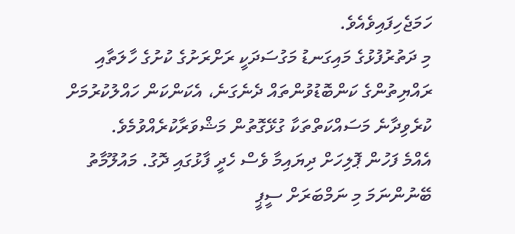ހަމަޖެހިފައިވެއެވެ.
މި ދަތުރުފުޅުގެ މައިގަނޑު މަގުސަދަކީ ރަށްރަށުގެ ކުށުގެ ހާލަތާއި ރައްޔިތުންގެ ކަންބޮޑުވުންތައް ދެނެގަނެ، އެކަންކަން ހައްލުކުރުމަށް ކުރެވިދާނެ މަސައްކަތްތަކާ ގުޅޭގޮތުން މަޝްވަރާކުރެއްވުމެވެ.
އެއްމެ ފަހުން ޕޮލިހަށް ދިޔައިމާ ވެސް ހެދީ ފާޅުގައި ދޮގު. މައުލޫމާތު ބޭނުންނަމަ މި ނަމްބަރަށް ސީޕީ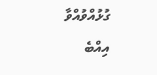ގުޅުއްވުއްވާ
އިއްބެ